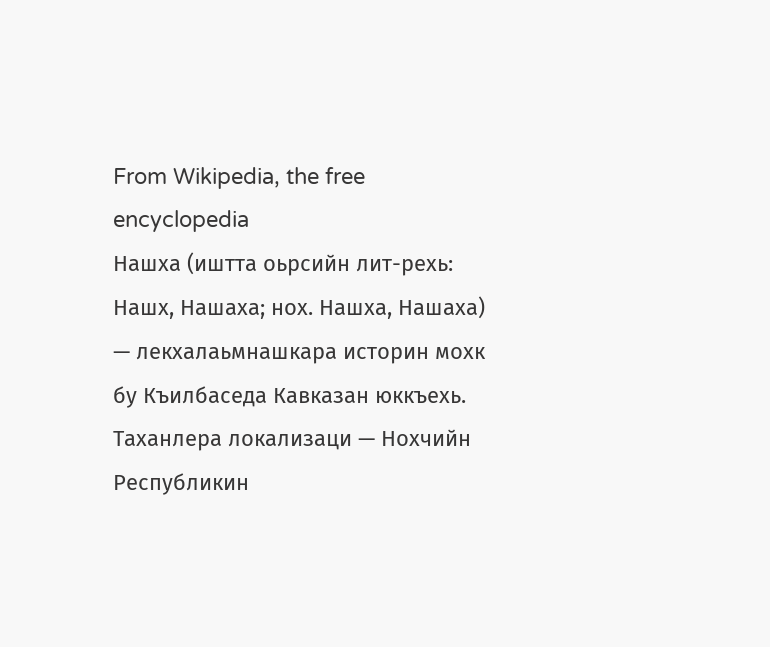From Wikipedia, the free encyclopedia
Нашха (иштта оьрсийн лит-рехь: Нашх, Нашаха; нох. Нашха, Нашаха) — лекхалаьмнашкара историн мохк бу Къилбаседа Кавказан юккъехь. Таханлера локализаци — Нохчийн Республикин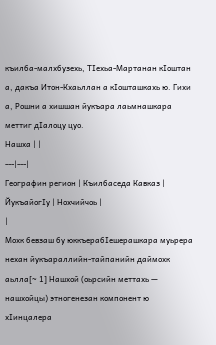къилба-малхбузехь, ТӀехьа-Мартанан кӀоштан а, дакъа Итон-Кхаьллан а кӀошташкахь ю. Гихи а, Рошни а хишшан йукъара лаьмнашкара меттиг дӀалоцу цуо.
Нашха | |
---|---|
Географин регион | Къилбаседа Кавказ |
ЙукъайогӀу | Нохчийчоь |
|
Мохк бевзаш бу юккъерабӀешерашкара муьрера нехан йукъараллийн-тайпанийн даймохк аьлла[~ 1] Нашхой (оьрсийн меттахь — нашхойцы) этногенезан компонент ю хӀинцалера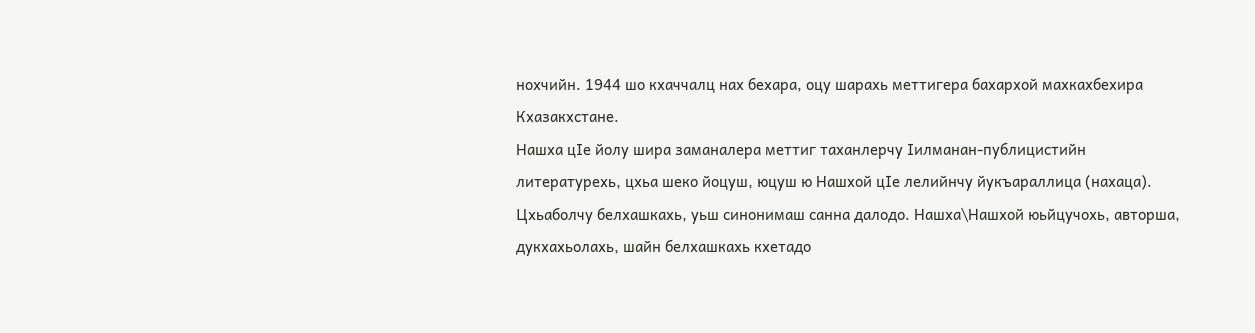нохчийн. 1944 шо кхаччалц нах бехара, оцу шарахь меттигера бахархой махкахбехира Кхазакхстане.
Нашха цӀе йолу шира заманалера меттиг таханлерчу Ӏилманан-публицистийн литературехь, цхьа шеко йоцуш, юцуш ю Нашхой цӀе лелийнчу йукъараллица (нахаца). Цхьаболчу белхашкахь, уьш синонимаш санна далодо. Нашха\Нашхой юьйцучохь, авторша, дукхахьолахь, шайн белхашкахь кхетадо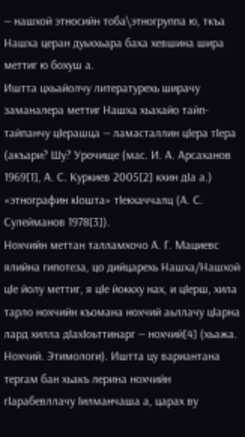— нашхой этносийн тоба\этногруппа ю, ткъа Нашха церан дуьххьара баха хевшина шира меттиг ю бохуш а.
Иштта цхьайолчу литературехь ширачу заманалера меттиг Нашха хьахайо тайп-тайпанчу цӀерашца — ламасталлин цӀера тӀера (акъари? Шу? Урочище (мас. И. А. Арсаханов 1969[1], А. С. Куркиев 2005[2] кхин дӀа а.) «этнографин кӀошта» тӀекхаччалц (А. С. Сулейманов 1978[3]).
Нохчийн меттан талламхочо А. Г. Мациевс ялийна гипотеза, цо дийцарехь Нашха/Нашхой цӀе йолу меттиг, я цӀе йоккху нах, и цӀерш, хила тарло нохчийн къомана нохчий аьллачу цӀарна лард хилла дӀахӀоьттинарг — нохчий[4] (хьажа. Нохчий. Этимологи). Иштта цу вариантана тергам бан хьакъ лерина нохчийн гӀарабевллачу Ӏилманчаша а, царах ву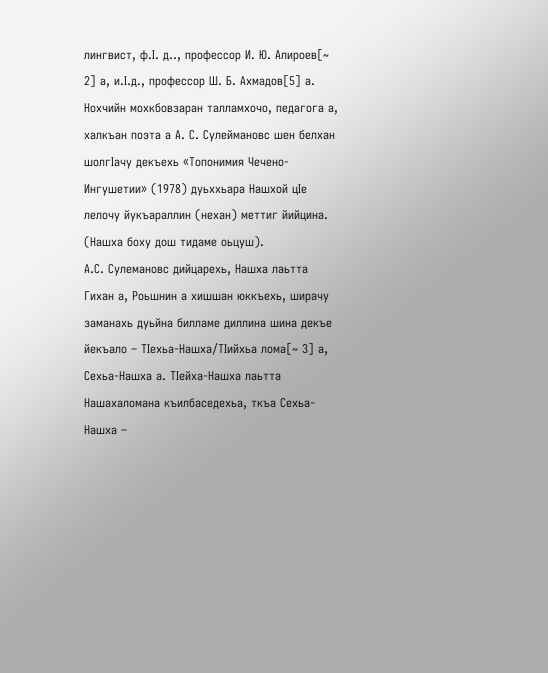лингвист, ф.Ӏ. д.., профессор И. Ю. Алироев[~ 2] а, и.Ӏ.д., профессор Ш. Б. Ахмадов[5] а.
Нохчийн мохкбовзаран талламхочо, педагога а, халкъан поэта а А. С. Сулеймановс шен белхан шолгӀачу декъехь «Топонимия Чечено-Ингушетии» (1978) дуьххьара Нашхой цӀе лелочу йукъараллин (нехан) меттиг йийцина. (Нашха боху дош тидаме оьцуш).
А.С. Сулемановс дийцарехь, Нашха лаьтта Гихан а, Роьшнин а хишшан юккъехь, ширачу заманахь дуьйна билламе диллина шина декъе йекъало – ТӀехьа-Нашха/ТӀийхьа лома[~ 3] а, Сехьа-Нашха а. ТӀейха-Нашха лаьтта Нашахаломана къилбаседехьа, ткъа Сехьа-Нашха –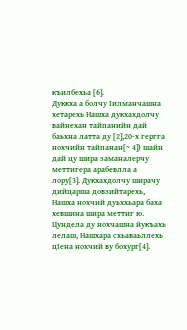къилбехьа [6].
Дуккха а болчу Ӏилманчашна хетарехь Нашха дукхахдолчу вайнехан тайпанийн дай баьхна латта ду [2],20-х гергга нохчийн тайпанан[~ 4]) шайн дай цу шира заманалерчу меттигера арабевлла а лору[3]. Дукхахдолчу ширачу дийцарша довзийтарехь, Нашха нохчий дуьххьара баха хевшина шира меттиг ю. Цундела ду нохчашна йукъахь лелаш, Нашхара схьаваьллехь цӀена нохчий ву бохург[4].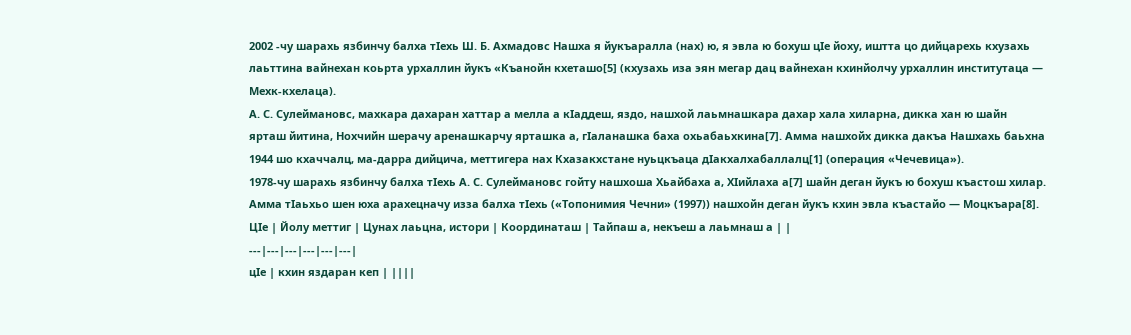2002 -чу шарахь язбинчу балха тӀехь Ш. Б. Ахмадовс Нашха я йукъаралла (нах) ю, я эвла ю бохуш цӀе йоху, иштта цо дийцарехь кхузахь лаьттина вайнехан коьрта урхаллин йукъ «Къанойн кхеташо[5] (кхузахь иза эян мегар дац вайнехан кхинйолчу урхаллин институтаца — Мехк-кхелаца).
А. С. Сулеймановс, махкара дахаран хаттар а мелла а кӀаддеш, яздо, нашхой лаьмнашкара дахар хала хиларна, дикка хан ю шайн ярташ йитина, Нохчийн шерачу аренашкарчу ярташка а, гӀаланашка баха охьабаьхкина[7]. Амма нашхойх дикка дакъа Нашхахь баьхна 1944 шо кхаччалц, ма-дарра дийцича, меттигера нах Кхазакхстане нуьцкъаца дӀакхалхабаллалц[1] (операция «Чечевица»).
1978-чу шарахь язбинчу балха тӀехь А. С. Сулеймановс гойту нашхоша Хьайбаха а, ХIийлаха а[7] шайн деган йукъ ю бохуш къастош хилар. Амма тӀаьхьо шен юха арахецначу изза балха тӀехь («Топонимия Чечни» (1997)) нашхойн деган йукъ кхин эвла къастайо — Моцкъара[8].
ЦӀе | Йолу меттиг | Цунах лаьцна, истори | Координаташ | Тайпаш а, некъеш а лаьмнаш а | |
---|---|---|---|---|---|
цӀе | кхин яздаран кеп | ||||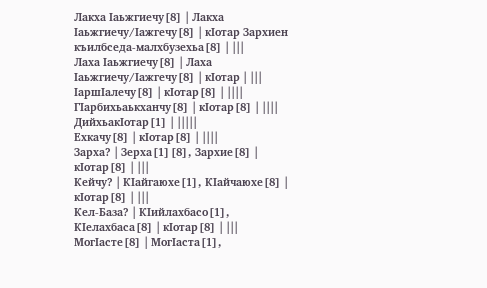Лакха Ӏаьжгиечу[8] | Лакха Iаьжгиечу/Iажгечу[8] | кӀотар Зархиен къилбседа-малхбузехьа[8] | |||
Лаха Ӏаьжгиечу[8] | Лаха Iаьжгиечу/Iажгечу[8] | кӀотар | |||
IаршIалечу[8] | кӀотар[8] | ||||
ГIарбихьаькханчу[8] | кӀотар[8] | ||||
ДийхьакIотар[1] | |||||
Ехкачу[8] | кӀотар[8] | ||||
Зарха? | Зерха[1][8], Зархие[8] | кӀотар[8] | |||
Кейчу? | КIайгаюхе[1], КIайчаюхе[8] | кӀотар[8] | |||
Кел-База? | КIийлахбасо[1], КIелахбаса[8] | кӀотар[8] | |||
МогIасте[8] | МогIаста[1],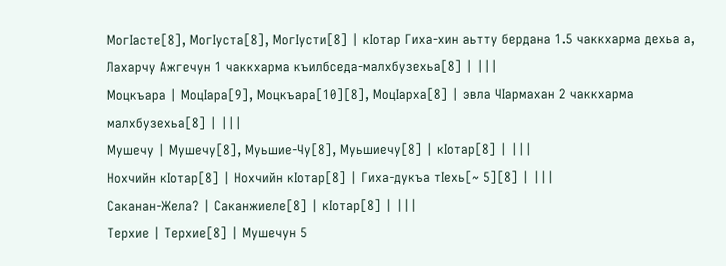МогIасте[8], МогIуста[8], МогIусти[8] | кӀотар Гиха-хин аьтту бердана 1.5 чаккхарма дехьа а, Лахарчу Ажгечун 1 чаккхарма къилбседа-малхбузехьа[8] | |||
Моцкъара | МоцIара[9], Моцкъара[10][8], МоцIарха[8] | эвла ЧIармахан 2 чаккхарма малхбузехьа[8] | |||
Мушечу | Мушечу[8], Муьшие-Чу[8], Муьшиечу[8] | кӀотар[8] | |||
Нохчийн кӀотар[8] | Нохчийн кӀотар[8] | Гиха-дукъа тӀехь[~ 5][8] | |||
Саканан-Жела? | Саканжиеле[8] | кӀотар[8] | |||
Терхие | Терхие[8] | Мушечун 5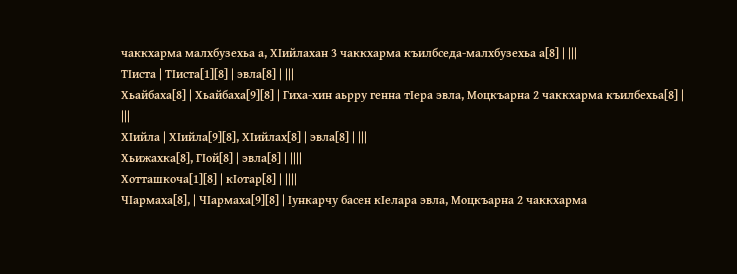чаккхарма малхбузехьа а, ХӀийлахан 3 чаккхарма къилбседа-малхбузехьа а[8] | |||
ТӀиста | ТIиста[1][8] | эвла[8] | |||
Хьайбаха[8] | Хьайбаха[9][8] | Гиха-хин аьрру генна тӀера эвла, Моцкъарна 2 чаккхарма къилбехьа[8] | |||
ХӀийла | ХIийла[9][8], ХIийлах[8] | эвла[8] | |||
Хьижахка[8], ГIой[8] | эвла[8] | ||||
Хотташкоча[1][8] | кӀотар[8] | ||||
ЧӀармаха[8], | ЧIармаха[9][8] | Ӏункарчу басен кӀелара эвла, Моцкъарна 2 чаккхарма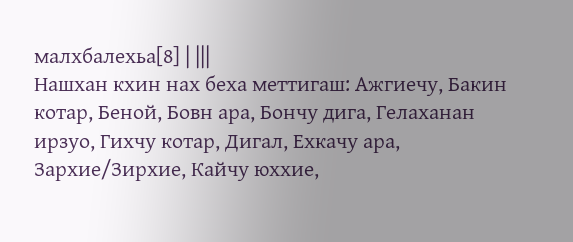малхбалехьа[8] | |||
Нашхан кхин нах беха меттигаш: Ажгиечу, Бакин котар, Беной, Бовн ара, Бончу дига, Гелаханан ирзуо, Гихчу котар, Дигал, Ехкачу ара, Зархие/Зирхие, Кайчу юххие,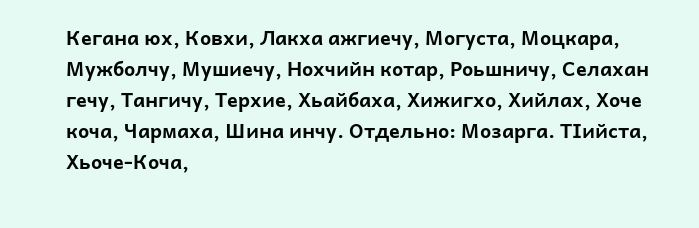Кегана юх, Ковхи, Лакха ажгиечу, Могуста, Моцкара, Мужболчу, Мушиечу, Нохчийн котар, Роьшничу, Селахан гечу, Тангичу, Терхие, Хьайбаха, Хижигхо, Хийлах, Хоче коча, Чармаха, Шина инчу. Отдельно: Мозарга. ТӀийста, Хьоче-Коча,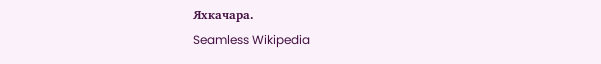Яхкачара.
Seamless Wikipedia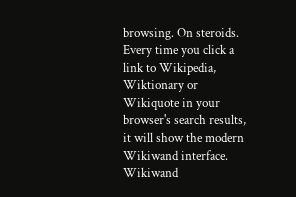browsing. On steroids.
Every time you click a link to Wikipedia, Wiktionary or Wikiquote in your browser's search results, it will show the modern Wikiwand interface.
Wikiwand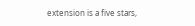extension is a five stars,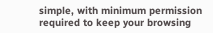simple, with minimum permission required to keep your browsing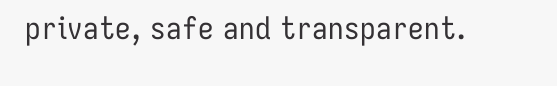private, safe and transparent.